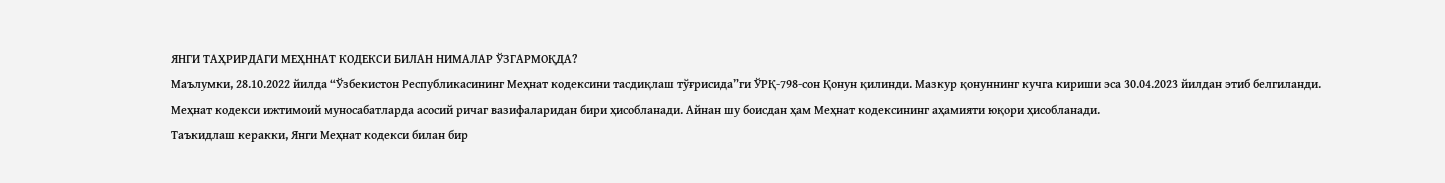ЯНГИ ТАҲРИРДАГИ МЕҲННАТ КОДЕКСИ БИЛАН НИМАЛАР ЎЗГАРМОҚДА?
Маълумки, 28.10.2022 йилда “Ўзбекистон Республикасининг Меҳнат кодексини тасдиқлаш тўғрисида”ги ЎРҚ-798-сон Қонун қилинди. Мазкур қонуннинг кучга кириши эса 30.04.2023 йилдан этиб белгиланди.
Меҳнат кодекси ижтимоий муносабатларда асосий ричаг вазифаларидан бири ҳисобланади. Айнан шу боисдан ҳам Меҳнат кодексининг аҳамияти юқори ҳисобланади.
Таъкидлаш керакки, Янги Меҳнат кодекси билан бир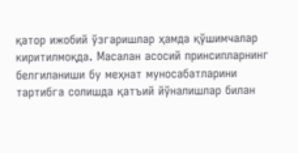қатор ижобий ўзгаришлар ҳамда қўшимчалар киритилмоқда. Масалан асосий принсипларнинг белгиланиши бу меҳнат муносабатларини тартибга солишда қатъий йўналишлар билан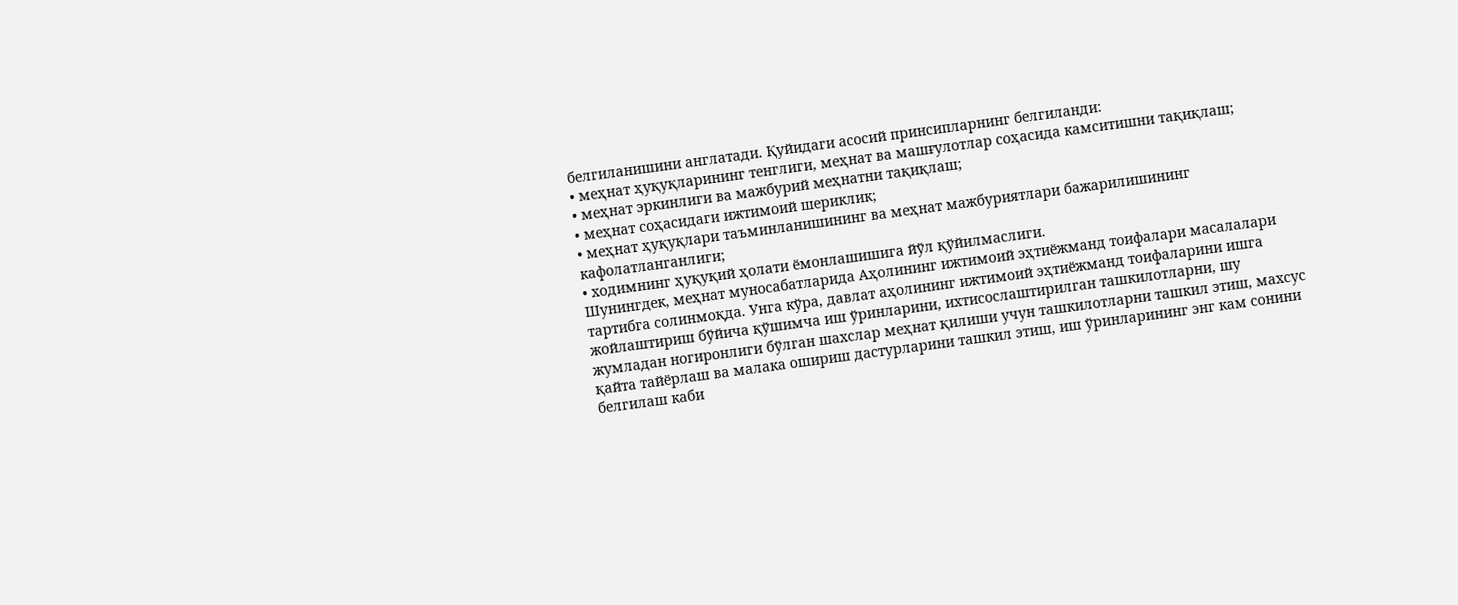белгиланишини англатади. Қуйидаги асосий принсипларнинг белгиланди:
• меҳнат ҳуқуқларининг тенглиги, меҳнат ва машғулотлар соҳасида камситишни тақиқлаш;
• меҳнат эркинлиги ва мажбурий меҳнатни тақиқлаш;
• меҳнат соҳасидаги ижтимоий шериклик;
• меҳнат ҳуқуқлари таъминланишининг ва меҳнат мажбуриятлари бажарилишининг кафолатланганлиги;
• ходимнинг ҳуқуқий ҳолати ёмонлашишига йўл қўйилмаслиги.
Шунингдек, меҳнат муносабатларида Аҳолининг ижтимоий эҳтиёжманд тоифалари масалалари тартибга солинмоқда. Унга кўра, давлат аҳолининг ижтимоий эҳтиёжманд тоифаларини ишга жойлаштириш бўйича қўшимча иш ўринларини, ихтисослаштирилган ташкилотларни, шу жумладан ногиронлиги бўлган шахслар меҳнат қилиши учун ташкилотларни ташкил этиш, махсус қайта тайёрлаш ва малака ошириш дастурларини ташкил этиш, иш ўринларининг энг кам сонини белгилаш каби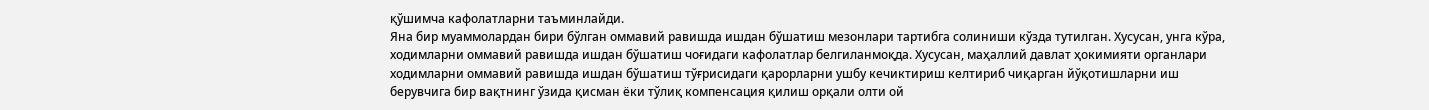қўшимча кафолатларни таъминлайди.
Яна бир муаммолардан бири бўлган оммавий равишда ишдан бўшатиш мезонлари тартибга солиниши кўзда тутилган. Хусусан, унга кўра, ходимларни оммавий равишда ишдан бўшатиш чоғидаги кафолатлар белгиланмоқда. Хусусан, маҳаллий давлат ҳокимияти органлари ходимларни оммавий равишда ишдан бўшатиш тўғрисидаги қарорларни ушбу кечиктириш келтириб чиқарган йўқотишларни иш берувчига бир вақтнинг ўзида қисман ёки тўлиқ компенсация қилиш орқали олти ой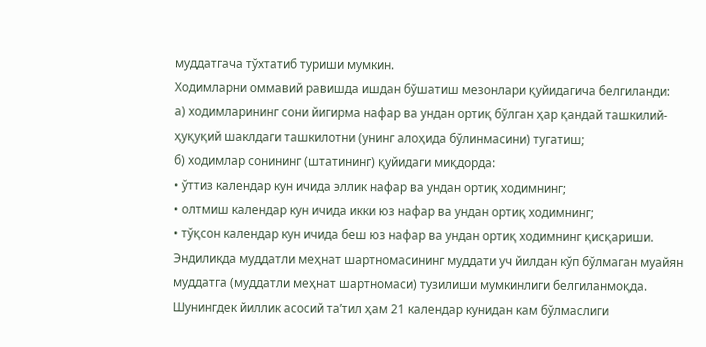муддатгача тўхтатиб туриши мумкин.
Ходимларни оммавий равишда ишдан бўшатиш мезонлари қуйидагича белгиланди:
а) ходимларининг сони йигирма нафар ва ундан ортиқ бўлган ҳар қандай ташкилий-ҳуқуқий шаклдаги ташкилотни (унинг алоҳида бўлинмасини) тугатиш;
б) ходимлар сонининг (штатининг) қуйидаги миқдорда:
• ўттиз календар кун ичида эллик нафар ва ундан ортиқ ходимнинг;
• олтмиш календар кун ичида икки юз нафар ва ундан ортиқ ходимнинг;
• тўқсон календар кун ичида беш юз нафар ва ундан ортиқ ходимнинг қисқариши.
Эндиликда муддатли меҳнат шартномасининг муддати уч йилдан кўп бўлмаган муайян муддатга (муддатли меҳнат шартномаси) тузилиши мумкинлиги белгиланмоқда.
Шунингдек йиллик асосий та’тил ҳам 21 календар кунидан кам бўлмаслиги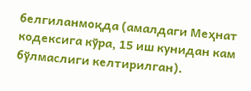белгиланмоқда (амалдаги Меҳнат кодексига кўра, 15 иш кунидан кам бўлмаслиги келтирилган).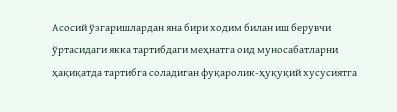Асосий ўзгаришлардан яна бири ходим билан иш берувчи ўртасидаги якка тартибдаги меҳнатга оид муносабатларни ҳақиқатда тартибга соладиган фуқаролик-ҳуқуқий хусусиятга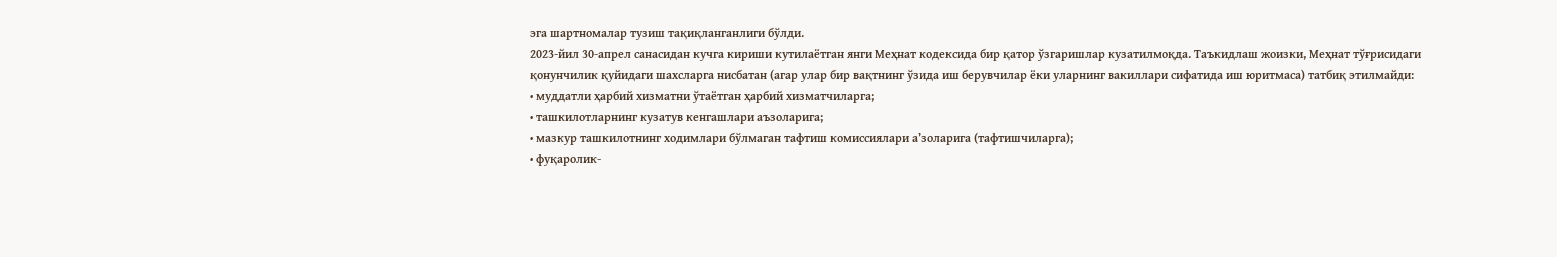эга шартномалар тузиш тақиқланганлиги бўлди.
2023-йил 30-апрел санасидан кучга кириши кутилаётган янги Меҳнат кодексида бир қатор ўзгаришлар кузатилмоқда. Таъкидлаш жоизки, Меҳнат тўғрисидаги қонунчилик қуйидаги шахсларга нисбатан (агар улар бир вақтнинг ўзида иш берувчилар ёки уларнинг вакиллари сифатида иш юритмаса) татбиқ этилмайди:
• муддатли ҳарбий хизматни ўтаётган ҳарбий хизматчиларга;
• ташкилотларнинг кузатув кенгашлари аъзоларига;
• мазкур ташкилотнинг ходимлари бўлмаган тафтиш комиссиялари а’золарига (тафтишчиларга);
• фуқаролик-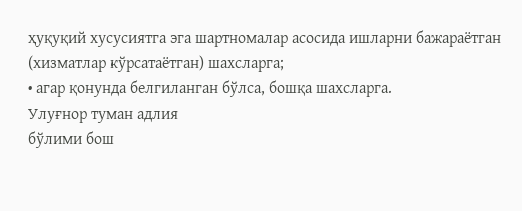ҳуқуқий хусусиятга эга шартномалар асосида ишларни бажараётган (хизматлар кўрсатаётган) шахсларга;
• агар қонунда белгиланган бўлса, бошқа шахсларга.
Улуғнор туман адлия
бўлими бош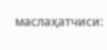маслаҳатчиси: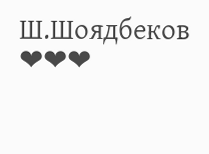Ш.Шоядбеков
❤❤❤